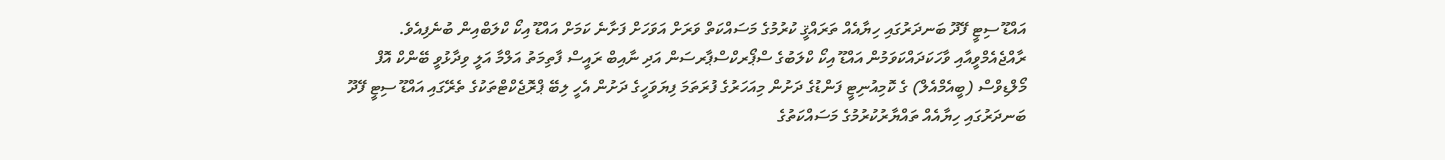އައްޑޫ ސިޓީ ފޭދޫ ބަނދަރުގައި ހިޔާއެއް ތަރައްޤީ ކުރުމުގެ މަސައްކަތް ވަރަށް އަވަހަށް ފަށާނެ ކަމަށް އައްޑޫ އިކޯ ކްލަބްއިން ބުނެފިއެވެ.
ރާއްޖެއެމްވީއާއި ވާހަކަދައްކަވަމުން އައްޑޫ އިކޯ ކްލަބުގެ ސްޕޯރކްސްޕާރސަން އަދި ނާއިބް ރައީސް ފާތިމަތު އަލްމާ އަލީ ވިދާޅުވީ ބޭންކް އޮފް މޯލްޑިވްސް (ބީއެމްއެލް) ގެ ކޮމިއުނިޓީ ފަންޑުގެ ދަށުން މިއަހަރުގެ ފުރަތަމަ ފިޔަވަހީގެ ދަށުން އެހީ ލިބޭ ޕްރޮޖެކްޓްތަކުގެ ތެރޭގައި އައްޑޫ ސިޓީ ފޭދޫ ބަނދަރުގައި ހިޔާއެއް ތައްޔާރުކުރުމުގެ މަސައްކަތުގެ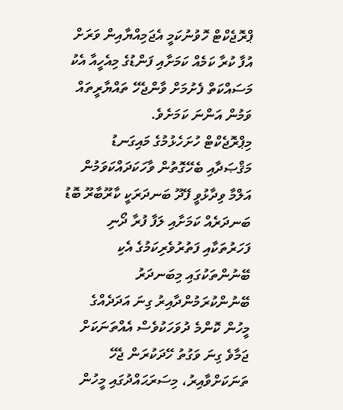ޕްރޮޖެކްޓް ހޮވުނުކަމީ އެޖަމިއްޔާއިން ވަރަށް އުފާ ކުރާ ކަމެއް ކަމަށާއި ފަންޑުގެ މިއެހީއާ އެކު މަސައްކަތް ފެށުމަށް ވާންޖެހޭ ތައްޔާރީތައް ވަމުން އަންނަ ކަމަށެވެ.
މިޕްރޮޖެކްޓް ހުށަހެޅުމުގެ މައިގަނޑު މަޤްޞަދާއި ބެހޭގޮތުން ވާހަކަދައްކަވަމުން އަލްމާ ވިދާޅުވީ ފޭދޫ ބަނދަރަކީ ކާރޫބާރޫ ބޮޑު ބަނދަރެއް ކަމަށާއި ލަފާ ފުރާ ދޯނި ފަހަރުތަކާއި ފަތުރުވެރިކަމުގެ އެކި ބޭނުންތަކުގައި މިބަނދަރު ބޭނުންކުރަމުންދާއިރު ގިނަ އަދަދެއްގެ މީހުން ކޮންމެ ދުވަހަކުވެސް އެއްތަނަކަށް ޖަމާވެ ގިނަ ވަގުތު ހޭދަކުރަން ޖެހޭ ތަނަކަށްވާއިރު، މިސަރަޙައްދުގައި މީހުން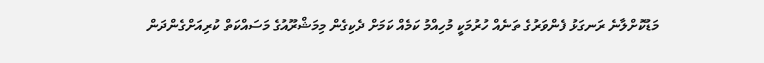މަޑުކޮށްލާނެ ރަނގަޅު ފެންވަރުގެ ތަނެއް ހުރުމަކީ މުހިއްމު ކަމެއް ކަމަށް ދެކިގެން މިމަޝްރޫއުގެ މަސައްކަތް ކުރިއަށްގެންދަން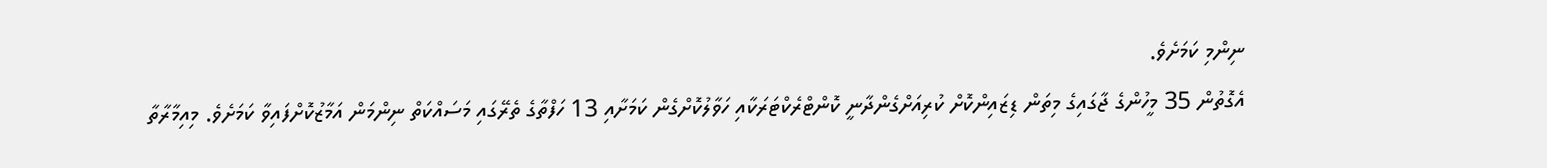ނިންމި ކަމަށެވެ.
އެގޮތުން 35 މީހުންގެ ޖާގައިގެ މިތަން ޑިޒައިންކޮށް ކުރިއަށްގެންދާނީ ކޮންޓްރެކްޓަރަކާއި ހަވާލުކޮށްގެން ކަމަށާއި 13 ހަފްތާގެ ތެރޭގައި މަސައްކަތް ނިންމަން އަމާޒުކޮށްފައިވާ ކަމަށެވެ. މިއިމާރާތާ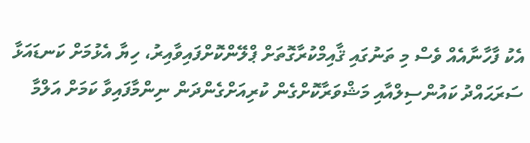އެކު ފާހާނާއެއް ވެސް މި ތަނުގައި ޤާއިމްކުރާގޮތަށް ޕްލޭންކޮށްފައިވާއިރު، ހިޔާ އެޅުމަށް ކަނޑައަޅާ ސަރަޙައްދު ކައުންސިލްއާއި މަޝްވަރާކޮށްގެން ކުރިއަށްގެންދަން ނިންމާފައިވާ ކަމަށް އަލްމާ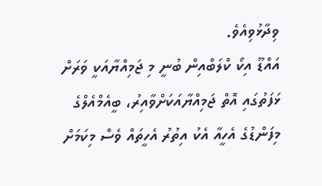ވިދާޅުވިއެވެ.
އައްޑޫ އިކޯ ކްލަބްއިން ބުނީ މި ޖަމިއްޔާއަކީ ވަރަށް ޅަފަތުގައި އޮތް ޖަމިއްޔާއަކަށްވާއިރު، ބީއެމްއެލްގެ މިފަންޑުގެ އެހީއާ އެކު އިތުރު އެހީތައް ވެސް މިކަމަށް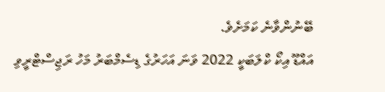ބޭނުންވާނެ ކަމަށެވެ.
އައްޑޫ އިކޯ ކްލަބަކީ 2022 ވަނަ އަހަރުގެ ޑިސެމްބަރު މަހު ރަޖިސްޓްރީވި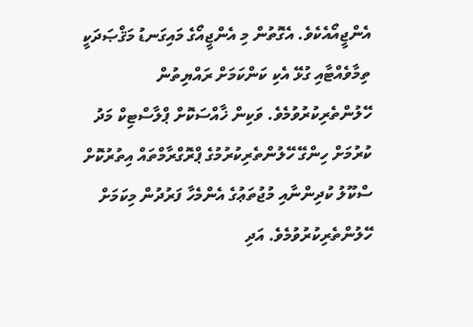އެންޖީއޯއެކެވެ. އެގޮތުން މި އެންޖީއޯގެ މައިގަނޑު މަޤްޞަދަކީ ތިމާވެއްޓާއި ގުޅޭ އެކި ކަންކަމަށް ރައްޔިތުން ހޭލުންތެރިކުރުވުމެވެ. ވަކިން ޚާއްސަކޮށް ޕްލާސްޓިކް މަދު ކުރުމަށް ހިންގޭ ހޭލުންތެރިކުރުމުގެ ޕްރޮގްރާމްތައް އިތުރުކޮށް ސްކޫލު ކުދިންނާއި މުޖުތަޢުގެ އެންމެހާ ފަރުދުން މިކަމަށް ހޭލުންތެރިކުރުވުމެވެ. އަދި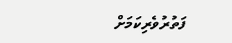ފަތުރުވެރިކަމަށް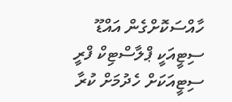ހާއްސަކޮށްގެން އައްޑޫ ސިޓީއަކީ ޕްލާސްޓިކް ފްރީ ސިޓީއަކަށް ހެދުމަށް ކުރާ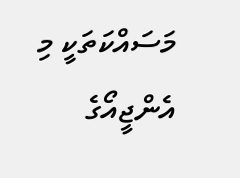މަސައްކަތަކީ މި އެންޖީއޯގެ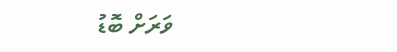ވަރަށް ބޮޑު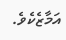އަމާޒެކެވެ.